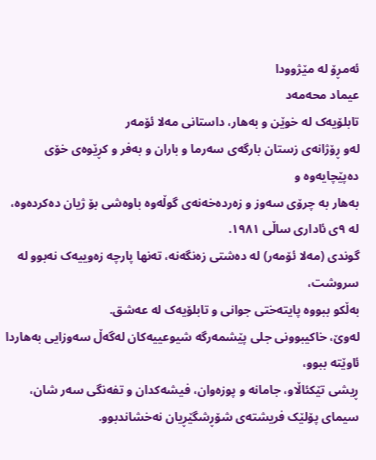ئەمڕۆ لە مێژوودا
عیماد محەمەد
تابلۆیەک لە خوێن و بەهار، داستانی مەلا ئۆمەر
لەو ڕۆژانەی زستان بارگەی سەرما و باران و بەفر و کڕێوەی خۆی دەپێچایەوە و
بەهار بە چرۆی سەوز و زەردەخەنەی گوڵەوە باوەشی بۆ ژیان دەکردەوە،
لە ٩ی ئاداری ساڵی ١٩٨١.
گوندی (مەلا ئۆمەر) لە دەشتی زەنگەنە، تەنها پارچە زەوییەک نەبوو لە سروشت،
بەڵکو ببووە پایتەختی جوانی و تابلۆیەک لە عەشق.
لەوێ، خاکیبوونی جلی پێشمەرگە شیوعییەکان لەگەڵ سەوزایی بەهاردا ئاوێتە ببوو،
ڕیشی تێکئاڵاو، جامانە و پوزەوان، فیشەکدان و تفەنگی سەر شان،
سیمای پۆلێک فریشتەی شۆڕشگێڕیان نەخشاندبوو.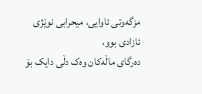مزگەوتی ئاوایی، میحرابی نوێژی ئازادی بوو،
دەرگای ماڵەکان وەک دڵی دایک بۆ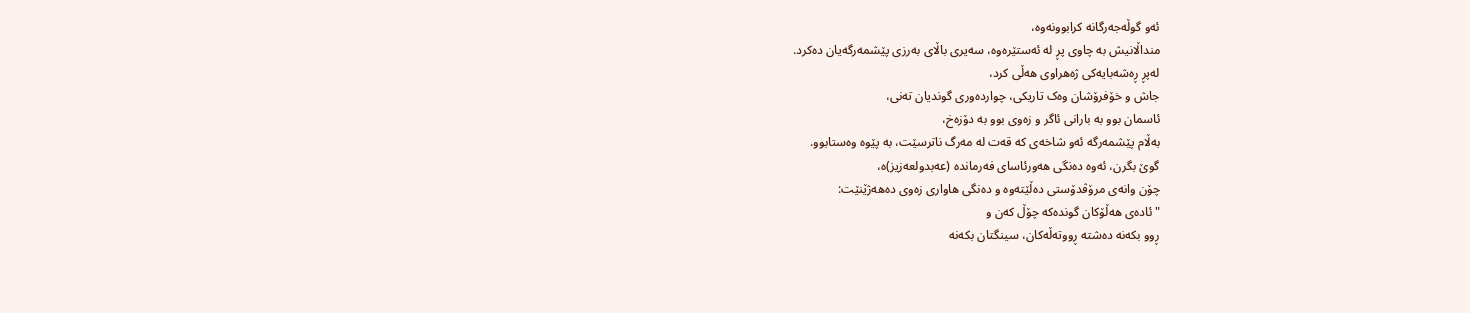ئەو گوڵەجەرگانە کرابوونەوە،
منداڵانیش بە چاوی پڕ لە ئەستێرەوە، سەیری باڵای بەرزی پێشمەرگەیان دەکرد.
لەپڕ ڕەشەبایەکی ژەهراوی هەڵی کرد،
جاش و خۆفرۆشان وەک تاریکی، چواردەوری گوندیان تەنی،
ئاسمان بوو بە بارانی ئاگر و زەوی بوو بە دۆزەخ،
بەڵام پێشمەرگە ئەو شاخەی کە قەت لە مەرگ ناترسێت، بە پێوە وەستابوو.
گوێ بگرن، ئەوە دەنگی هەورئاسای فەرماندە (عەبدولعەزیز)ە،
چۆن وانەی مرۆڤدۆستی دەڵێتەوە و دەنگی هاواری زەوی دەهەژێنێت:
"ئادەی هەڵۆکان گوندەکە چۆڵ کەن و
ڕوو بکەنە دەشتە ڕووتەڵەکان، سینگتان بکەنە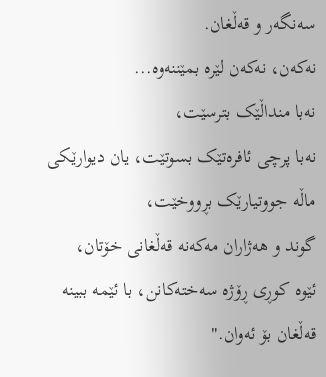سەنگەر و قەڵغان.
نەکەن، نەکەن لێرە بمێننەوە...
نەبا منداڵێک بترسێت،
نەبا پرچی ئافرەتێک بسوتێت، یان دیوارێکی ماڵە جووتیارێک بڕووخێت،
گوند و هەژاران مەکەنە قەڵغانی خۆتان،
ئێوە کوڕی ڕۆژە سەختەکانن، با ئێمە ببینە قەڵغان بۆ ئەوان."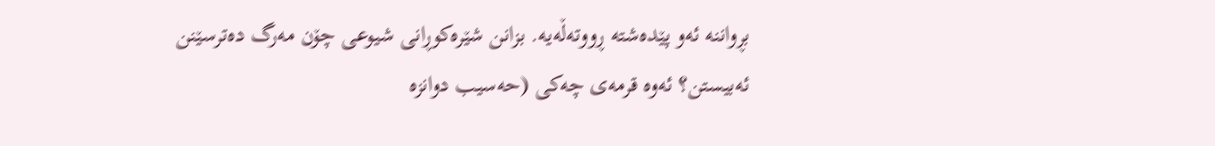بڕواننە ئەو پێدەشتە ڕووتەڵەیە. بزانن شێرەکوڕانی شیوعی چۆن مەرگ دەترسێنن
ئەبیستن؟ ئەوە قرمەی چەکی (حەسیب دوانزە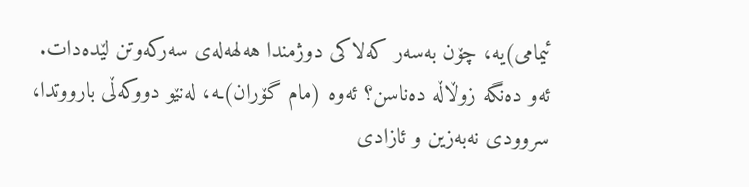ئیمامی)یە، چۆن بەسەر کەلاکی دوژمندا هەلهەلەی سەرکەوتن لێدەدات.
ئەو دەنگە زوڵاڵە دەناسن؟ ئەوە (مام گۆران)ـە، لەنێو دووکەڵی بارووتدا، سروودی نەبەزین و ئازادی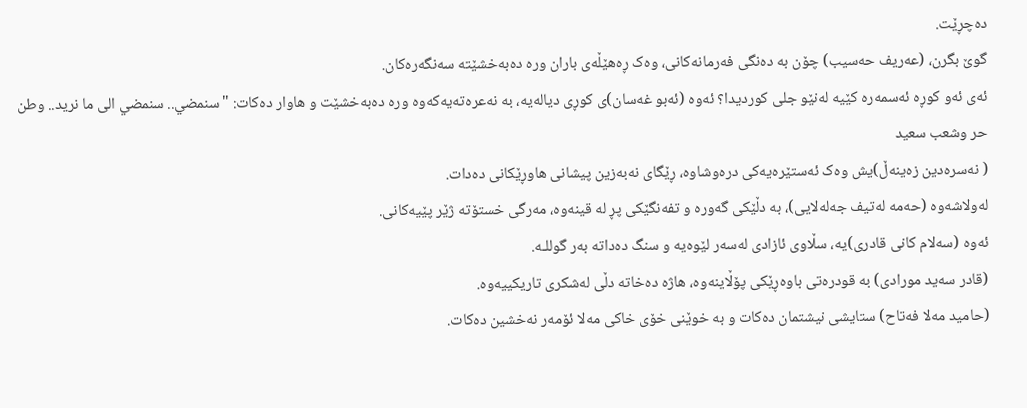دەچڕێت.
گوێ بگرن، (عەریف حەسیب) چۆن بە دەنگی فەرمانەکانی، وەک ڕەهێڵەی باران ورە دەبەخشێتە سەنگەرەکان.
ئەی ئەو کوڕە ئەسمەرە کێیە لەنێو جلی کوردیدا؟ ئەوە (ئەبو غەسان)ی کوڕی دیالەیە، بە نەعرەتەیەکەوە ورە دەبەخشێت و هاوار دەکات: "سنمضي.. سنمضي الی ما نريد.. وطن حر وشعب سعید
( نەسرەدین زەینەڵ)یش وەک ئەستێرەیەکی درەوشاوە، ڕێگای نەبەزین پیشانی هاوڕێکانی دەدات.
لەولاشەوە (حەمە لەتیف جەلەلایی)، بە دڵێکی گەورە و تفەنگێکی پڕ لە قینەوە، مەرگی خستۆتە ژێر پێیەکانی.
ئەوە (سەلام کانی قادری)یە، سڵاوی ئازادی لەسەر لێوەیە و سنگ دەداتە بەر گوللـە.
(قادر سەید مورادی) بە قودرەتی باوەڕێکی پۆڵاینەوە، هاژە دەخاتە دڵی لەشکری تاریکییەوە.
(حامید مەلا فەتاح) ستایشی نیشتمان دەکات و بە خوێنی خۆی خاکی مەلا ئۆمەر نەخشین دەکات.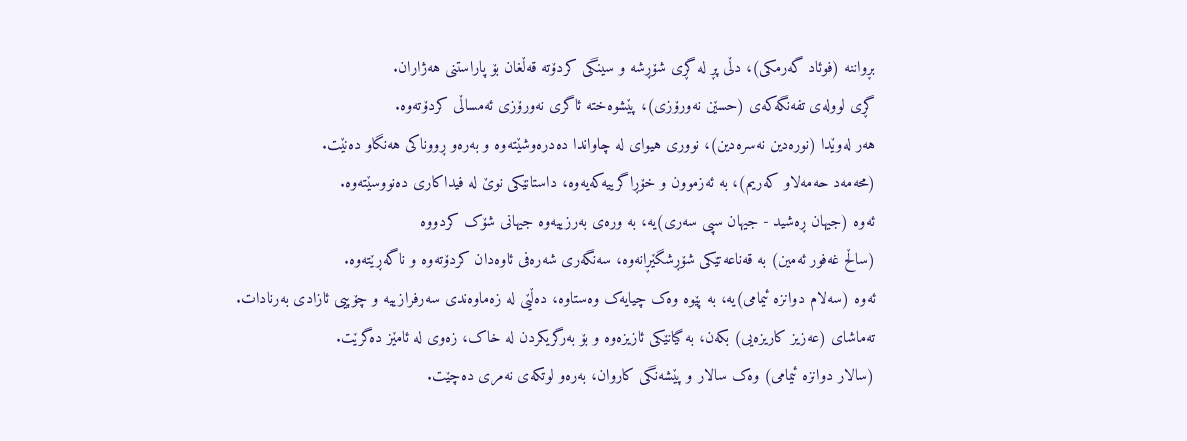بڕواننە (فوئاد گەرمکی)، دڵی پڕ لە گڕی شۆڕشە و سینگی کردۆتە قەڵغان بۆ پاراستنی هەژاران.
گڕی لوولەی تفەنگەکەی (حسێن نەورۆزی)، پێشوەختە ئاگری نەورۆزی ئەمساڵی کردۆتەوە.
هەر لەوێدا (نورەدین نەسرەدین)، نووری هیوای لە چاواندا دەدرەوشێتەوە و بەرەو ڕووناکی هەنگاو دەنێت.
(محەمەد حەمەلاو کەریم)، بە ئەزموون و خۆڕاگرییەکەیەوە، داستانێکی نوێ لە فیداکاری دەنووسێتەوە.
ئەوە (جیهان ڕەشید - جیهان سپی سەری)یە، بە ورەی بەرزییەوە جیهانی شۆک کردووە
(ساڵح غەفور ئەمین) بە قەناعەتێکی شۆڕشگێڕانەوە، سەنگەری شەرەفی ئاوەدان کردۆتەوە و ناگەڕێتەوە.
ئەوە (سەلام دوانزە ئیمامی)یە، بە پێوە وەک چیایەک وەستاوە، دەڵێی لە زەماوەندی سەرفرازییە و چۆپیی ئازادی بەرنادات.
تەماشای (عەزیز کاریزەیی) بکەن، بە گیانێکی ئازیزەوە و بۆ بەرگریکردن لە خاک، زەوی لە ئامێز دەگرێت.
(سالار دوانزە ئیمامی) وەک سالار و پێشەنگی کاروان، بەرەو لوتکەی نەمری دەچێت.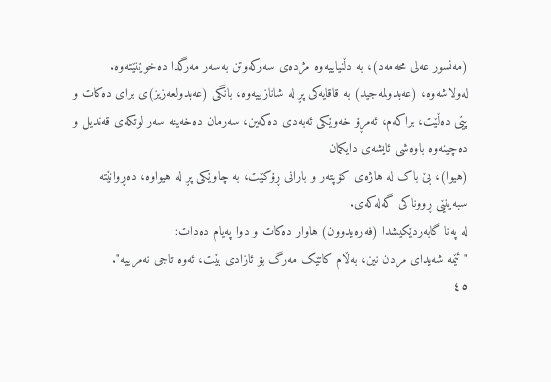(مەنسور عەلی محەمەد)، بە دڵنیاییەوە مژدەی سەرکەوتن بەسەر مەرگدا دەخوێنێتەوە.
لەولاشەوە، (عەبدولمەجید) بە قاقایەکی پڕ لە شانازییەوە، بانگی (عەبدولعەزیز)ی برای دەکات و پێی دەڵێت، براکەم، ئەمڕۆ خەوێکی ئەبەدی دەکەین، سەرمان دەخەینە سەر لوتکەی قەندیل و دەچینەوە باوەشی ئایشەی دایکمان
(هیوا)، بێ باک لە هاژەی کۆپتەر و بارانی ڕۆکێت، بە چاوێکی پڕ لە هیواوە، دەڕوانێتە سبەینێی ڕووناکی گەلەکەی.
لە پەنا گابەردێکیشدا (فەرەیدوون) هاوار دەکات و دوا پەیام دەدات:
"ئێمە شەیدای مردن نین، بەڵام کاتێک مەرگ بۆ ئازادی بێت، ئەوە تاجی نەمرییە".
٤٥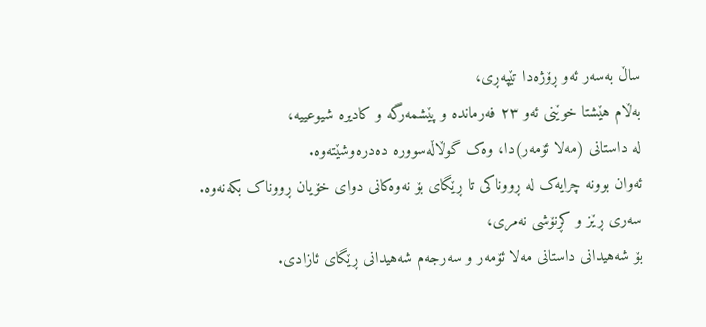ساڵ بەسەر ئەو ڕۆژەدا تێپەڕی،
بەڵام هێشتا خوێنی ئەو ٢٣ فەرماندە و پێشمەرگە و کادیرە شیوعییە،
لە داستانی (مەلا ئۆمەر)دا، وەک گوڵاڵەسوورە دەدرەوشێتەوە.
ئەوان بوونە چرایەک لە ڕووناکی تا ڕێگای بۆ نەوەکانی دوای خۆیان ڕووناک بکەنەوە.
سەری ڕێز و کڕنۆشی نەمری،
بۆ شەهیدانی داستانی مەلا ئۆمەر و سەرجەم شەهیدانی ڕێگای ئازادی.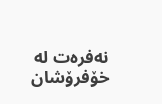نەفرەت لە خۆفرۆشان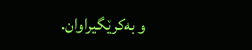و بەکرێگیراوان.